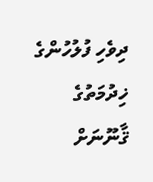ދިވެހި ފުލުހުންގެ ޚިދުމަތުގެ ޤާނޫނަށް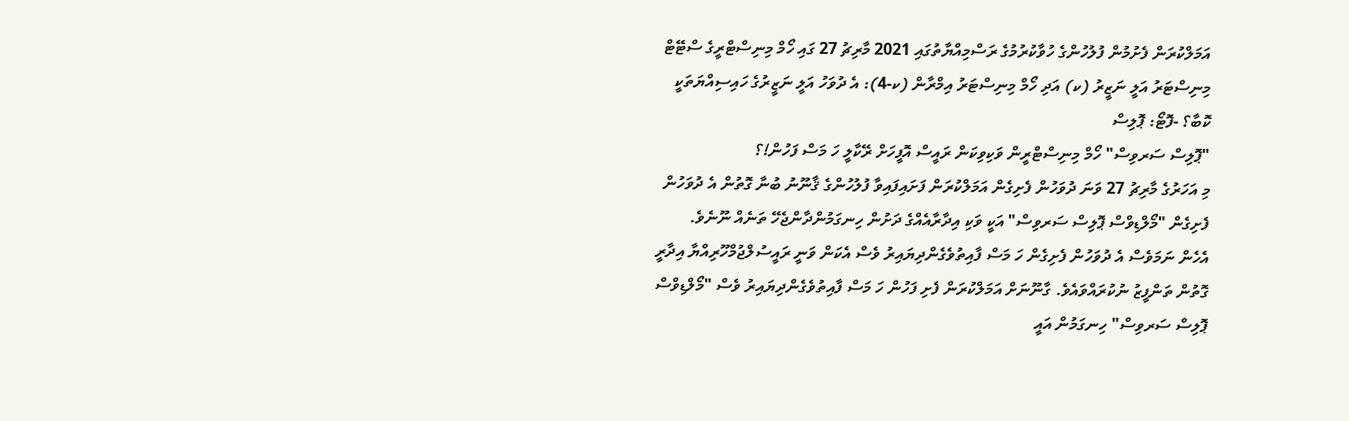އަމަލްކުރަން ފެށުމުން ފުލުހުންގެ ހުވާކުރުމުގެ ރަސްމިއްޔާތުގައި 2021 މާރިޗު 27 ގައި ހޯމް މިނިސްޓްރީގެ ސްޓޭޓް މިނިސްޓަރު އަލީ ނަޒީރު (ކ) އަދި ހޯމް މިނިސްޓަރު އިމްރާން (ކ-4): އެ ދުވަހު އަލީ ނަޒީރުގެ ހައިސިއްޔަތަކީ ކޮބާ؟ -ފޮޓޯ: ޕޮލިސް
"ޕޮލިސް ސަރވިސް" ހޯމް މިނިސްޓްރީން ވަކިވިކަން ރައީސް އޮފީހަށް ރޭކާލީ ހަ މަސް ފަހުން!؟
މި އަހަރުގެ މާރިޗު 27 ވަނަ ދުވަހުން ފެށިގެން އަމަލްކުރަން ފަށައިފައިވާ ފުލުހުންގެ ޤާނޫނު ބުނާ ގޮތުން އެ ދުވަހުން ފެށިގެން "މޯލްޑިވްސް ޕޮލިސް ސަރވިސް" އަކީ ވަކި އިދާރާއެއްގެ ދަށުން ހިނގަމުންދާންޖެހޭ ތަނެއް ނޫނެވެ. އެހެން ނަމަވެސް އެ ދުވަހުން ފެށިގެން ހަ މަސް ފާއިތުވެގެންދިޔައިރު ވެސް އެކަން ވަނީ ރައީސުލްޖުމްހޫރިއްޔާ އިދާރީ ގޮތުން ތަންފީޒު ނުކުރައްވައެވެ. ގާނޫނަށް އަމަލްކުރަން ފެށި ފަހުން ހަ މަސް ފާއިތުވެގެންދިޔައިރު ވެސް "މޯލްޑިވްސް ޕޮލިސް ސަރވިސް" ހިނގަމުން އައީ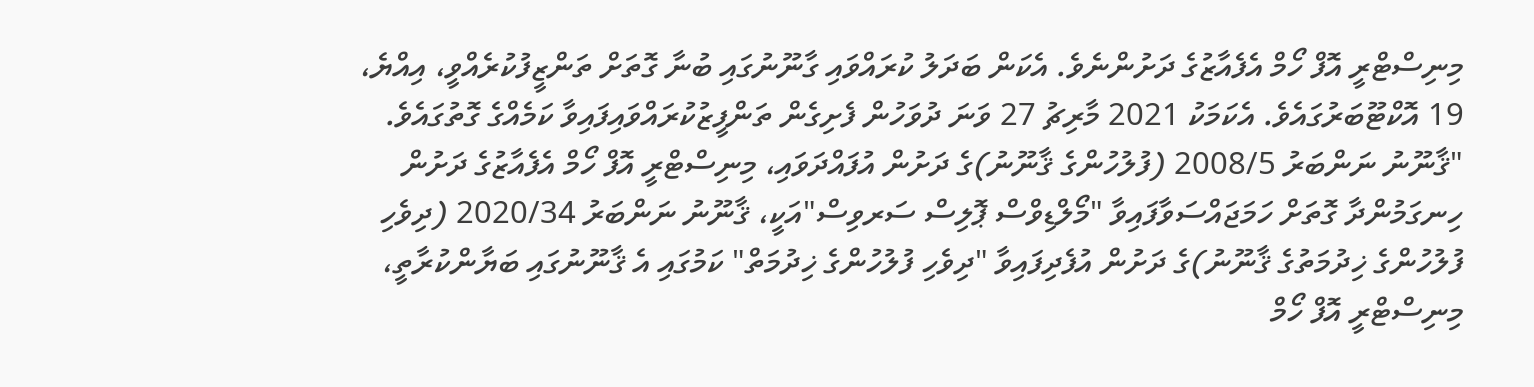މިނިސްޓްރީ އޮފް ހޯމް އެފެއާޒުގެ ދަށުންނެވެ. އެކަން ބަދަލު ކުރައްވައި ގާނޫނުގައި ބުނާ ގޮތަށް ތަންޒީފުކުރެއްވީ، އިއްޔެ، 19 އޮކްޓޫބަރުގައެވެ. އެކަމަކު 2021 މާރިޗު 27 ވަނަ ދުވަހުން ފެށިގެން ތަންފީޒުކުރައްވައިފައިވާ ކަމެއްގެ ގޮތުގައެވެ.
"ޤާނޫނު ނަންބަރު 2008/5 (ފުލުހުންގެ ޤާނޫނު)ގެ ދަށުން އުފައްދަވައި، މިނިސްޓްރީ އޮފް ހޯމް އެފެއާޒުގެ ދަށުން ހިނގަމުންދާ ގޮތަށް ހަމަޖައްސަވާފައިވާ "މޯލްޑިވްސް ޕޮލިސް ސަރވިސް"އަކީ، ޤާނޫނު ނަންބަރު 2020/34 (ދިވެހި ފުލުހުންގެ ޚިދުމަތުގެ ޤާނޫނު)ގެ ދަށުން އުފެދިފައިވާ "ދިވެހި ފުލުހުންގެ ޚިދުމަތް" ކަމުގައި އެ ޤާނޫނުގައި ބަޔާންކުރާތީ، މިނިސްޓްރީ އޮފް ހޯމް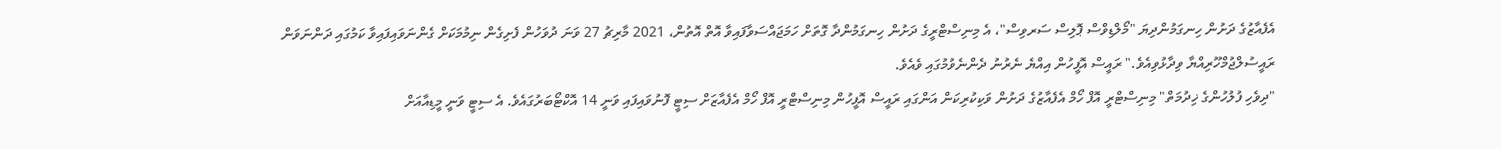އެފެއާޒުގެ ދަށުން ހިނގަމުންދިޔަ "މޯލްޑިވްސް ޕޮލިސް ސަރވިސް"، އެ މިނިސްޓްރީގެ ދަށުން ހިނގަމުންދާ ގޮތަށް ހަމަޖައްސަވާފައިވާ އޮތް އޮތުން، 2021 މާރިޗު 27 ވަނަ ދުވަހުން ފެށިގެން ނިމުމަކަށް ގެންނަވައިފައިވާ ކަމުގައި ދަންނަވަން ރައީސުލްޖުމްހޫރިއްޔާ ވިދާޅުވިއެވެ." ރައީސް އޮފީހުން އިއްޔެ ނެރުނު ދެންނެވުމުގައި ވެއެވެ.
"ދިވެހި ފުލުހުންގެ ޚިދުމަތް" މިނިސްޓްރީ އޮފް ހޯމް އެފެއާޒުގެ ދަށުން ވަކިކުރިކަން އަންގައި ރައީސް އޮފީހުން މިނިސްޓްރީ އޮފް ހޯމް އެފެއާޒަށް ސިޓީ ފޮނުވައިފައި ވަނީ 14 އޮކްޓޯބަރުގައެވެ. އެ ސިޓީ ވަނީ މީޑިއާއަށް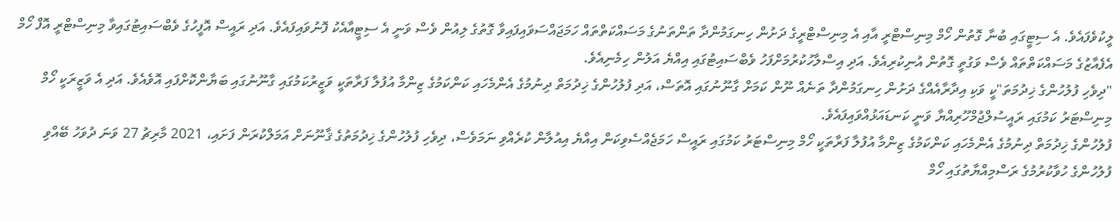ލީކުވެފައެވެ. އެ ސިޓީގައި ބުނާ ގޮތުން ހޯމް މިނިސްޓްރީ އާއި އެ މިނިސްޓްރީގެ ދަށުން ހިނގަމުންދާ ތަންތަނުގެ މަސައްކަތްތައް ހަމަޖައްސަވައިފައިވާ ގޮތުގެ ލިއުން ވެސް ވަނީ އެ ސިޓީއާއެކު ފޮނުވައިފައެވެ. އަދި ރައީސް އޮފީހުގެ ވެބްސައިޓުގައިވާ މިނިސްޓްރީ އޮފް ހޯމް އެފެއާޒުގެ މަސައްކަތްތައް ވެސް ވަގުތީ ގޮތުން އުނިކުރިއެވެ. އަދި އިސްލާހުކުރުމަށްފަހު ވެބްސައިޓުގައި އިއްޔެ އަލުން ހިމެނިއެވެ.
"ދިވެހި ފުލުހުންގެ ޚިދުމަތަ"ކީ ވަކި އިދާރާއެއްގެ ދަށުން ހިނގަމުންދާ ތަނެއް ނޫން ކަމަށް ގާނޫނުގައި އޮތަސް، އަދި ފުލުހުންގެ ޚިދުމަތް ދިނުމުގެ އެންމެހައި ކަންކަމުގެ ޒިންމާ އުފުލާ ފަރާތަކީ ވަޒީރުކަމުގައި ގާނޫނުގައި ބަޔާންކޮށްފައި އޮވެއެވެ. އަދި އެ ވަޒީރަކީ ހޯމް މިނިސްޓަރު ކަމުގައި ރައީސުލްޖުމްހޫރިއްޔާ ވަނީ ކަނޑައަޅުއްވައިފައެވެ.
ފުލުހުންގެ ޚިދުމަތް ދިނުމުގެ އެންމެހައި ކަންކަމުގެ ޒިންމާ އުފުލާ ފަރާތަކީ ހޯމް މިނިސްޓަރު ކަމުގައި ރައީސް ހަމަޖެއްސެވިކަން އިއްޔެ އިއުލާން ކުރެއްވި ނަމަވެސް، ދިވެހި ފުލުހުންގެ ޚިދުމަތުގެ ޤާނޫނަށް އަމަލްކުރަން ފަށައި، 2021 މާރިޗު 27 ވަނަ ދުވަހު ބޭއްވި ފުލުހުންގެ ހުވާކުރުމުގެ ރަސްމިއްޔާތުގައި ހޯމް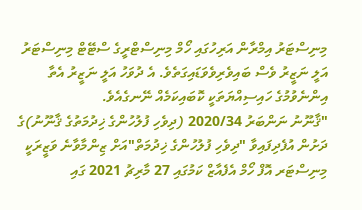މިނިސްޓަރު އިމްރާން އަރިހުގައި ހޯމް މިނިސްޓްރީގެ ސްޓޭޓް މިނިސްޓަރު އަލީ ނަޒީރު ވެސް ބައިވެރިވެވަޑައިގަތެވެ. އެ ދުވަހު އަލީ ނަޒީރު އެތާ އިންނެވުމުގެ ހައިސިއްޔަތަކީ ކޮބައިކަމެއް ނޭނގެއެވެ.
"ޤާނޫނު ނަންބަރު 2020/34 (ދިވެހި ފުލުހުންގެ ޚިދުމަތުގެ ޤާނޫނު)ގެ ދަށުން އުފެދިފައިވާ "ދިވެހި ފުލުހުންގެ ޚިދުމަތް"އަށް ޒިންމާވާނެ ވަޒީރަކީ މިނިސްޓަރ އޮފް ހޯމް އެފެއާޒް ކަމުގައި 27 މާރިޗު 2021 ގައި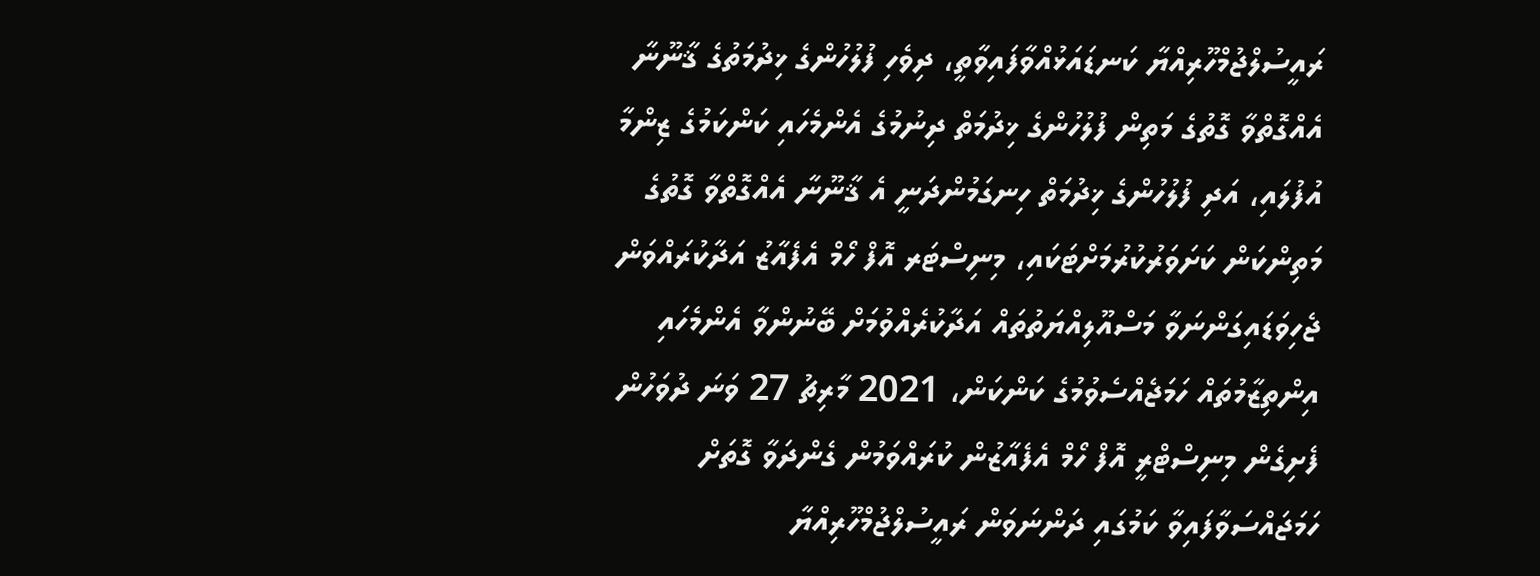ރައީސުލްޖުމްހޫރިއްޔާ ކަނޑައަޅުއްވާފައިވާތީ، ދިވެހި ފުލުހުންގެ ޚިދުމަތުގެ ޤާނޫނާ އެއްގޮތްވާ ގޮތުގެ މަތިން ފުލުހުންގެ ޚިދުމަތް ދިނުމުގެ އެންމެހައި ކަންކަމުގެ ޒިންމާ އުފުލައި، އަދި ފުލުހުންގެ ޚިދުމަތް ހިނގަމުންދަނީ އެ ޤާނޫނާ އެއްގޮތްވާ ގޮތުގެ މަތިންކަން ކަށަވަރުކުރުމަށްޓަކައި، މިނިސްޓަރ އޮފް ހޯމް އެފެއާޒު އަދާކުރައްވަން ޖެހިވަޑައިގަންނަވާ މަސްއޫލިއްޔަތުތައް އަދާކުރެއްވުމަށް ބޭނުންވާ އެންމެހައި އިންތިޒާމުތައް ހަމަޖެއްސެވުމުގެ ކަންކަން، 2021 މާރިޗު 27 ވަނަ ދުވަހުން ފެށިގެން މިނިސްޓްރީ އޮފް ހޯމް އެފެއާޒުން ކުރައްވަމުން ގެންދަވާ ގޮތަށް ހަމަޖައްސަވާފައިވާ ކަމުގައި ދަންނަވަން ރައީސުލްޖުމްހޫރިއްޔާ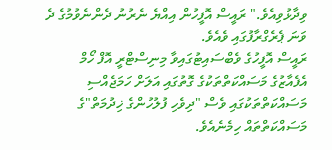ވިދާޅުވިއެވެ." ރައީސް އޮފީހުން އިއްޔެ ނެރުނު ދެންނެވުމުގެ ދެ ވަނަ ޕެރެގްރާފުގައި ވެއެވެ.
ރައީސް އޮފީހުގެ ވެބްސައިޓުގައިވާ މިނިސްޓްރީ އޮފް ހޯމް އެފެއާޒުގެ މަސައްކަތްތަކުގެ ގޮތުގައި އަލަށް ހަމަޖެއްސި މަސައްކަތްތަކުގައި ވެސް "ދިވެހި ފުލުހުންގެ ޚިދުމަތް"ގެ މަސައްކަތްތައް ހިމެނެއެވެ.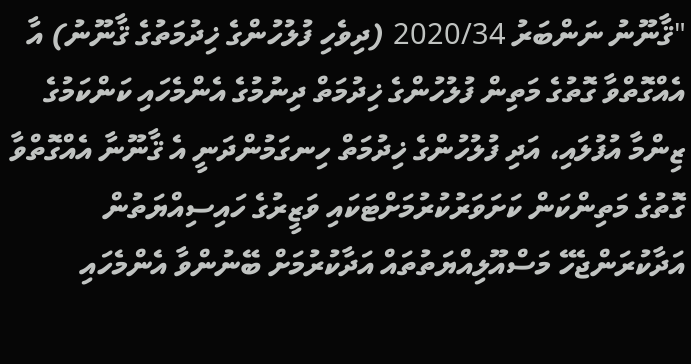"ޤާނޫނު ނަންބަރު 2020/34 (ދިވެހި ފުލުހުންގެ ޚިދުމަތުގެ ޤާނޫނު) އާ އެއްގޮތްވާ ގޮތުގެ މަތިން ފުލުހުންގެ ޚިދުމަތް ދިނުމުގެ އެންމެހައި ކަންކަމުގެ ޒިންމާ އުފުލައި، އަދި ފުލުހުންގެ ޚިދުމަތް ހިނގަމުންދަނީ އެ ޤާނޫނާ އެއްގޮތްވާ ގޮތުގެ މަތިންކަން ކަށަވަރުކުރުމަށްޓަކައި ވަޒީރުގެ ހައިސިއްޔަތުން އަދާކުރަންޖެހޭ މަސްއޫލިއްޔަތުތައް އަދާކުރުމަށް ބޭނުންވާ އެންމެހައި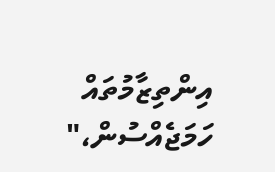އިންތިޒާމުތައް ހަމަޖެއްސުން،"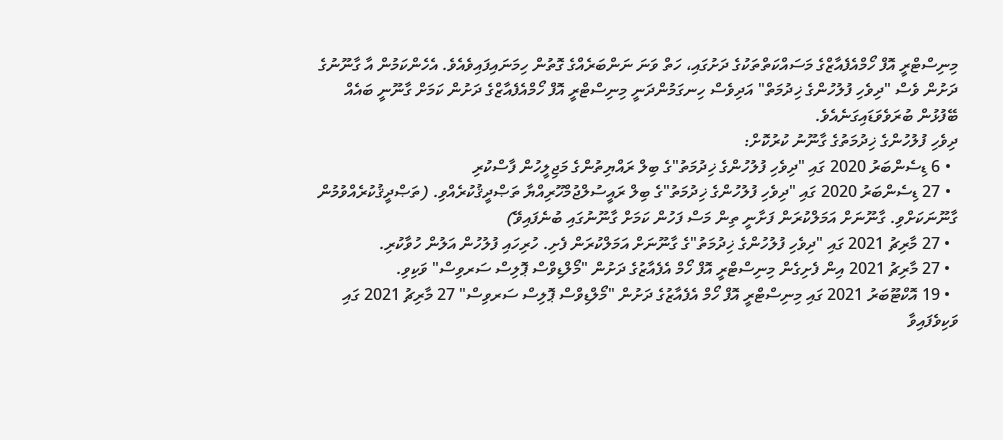މިނިސްޓްރީ އޮފް ހޯމްއެފެއާޒްގެ މަސައްކަތްތަކުގެ ދަށުގައި، ހަތް ވަނަ ނަންބަރެއްގެ ގޮތުން ހިމަނައިފައިވެއެވެ. އެހެންކަމުން އާ ގާނޫނުގެ ދަށުން ވެސް "ދިވެހި ފުލުހުންގެ ޚިދުމަތް" އަދިވެސް ހިނގަމުންދަނީ މިނިސްޓްރީ އޮފް ހޯމްއެފެއާޒްގެ ދަށުން ކަމަށް ގާނޫނީ ބައެއް ބޭފުޅުން ބުރަވެވަޑައިގަނެއެވެ.
ދިވެހި ފުލުހުންގެ ޚިދުމަތުގެ ގާނޫނު ކުރުކޮށް:
  • 6 ޑިސެންބަރު 2020 ގައި "ދިވެހި ފުލުހުންގެ ޚިދުމަތު"ގެ ބިލް ރައްޔިތުންގެ މަޖިލީހުން ފާސްކުރި
  • 27 ޑިސެންބަރު 2020 ގައި "ދިވެހި ފުލުހުންގެ ޚިދުމަތު"ގެ ބިލް ރައީސުލްޖުމްހޫރިއްޔާ ތަޞްދީޤުކުރެއްވި. (ތަޞްދީޤުކުރެއްވުމުން ގާނޫނަކަށްވި. ގާނޫނަށް އަމަލްކުރަން ފަށާނީ ތިން މަސް ފަހުން ކަމަށް ގާނޫނުގައި ބުނެފައިވޭ)
  • 27 މާރިޗު 2021 ގައި "ދިވެހި ފުލުހުންގެ ޚިދުމަތު"ގެ ގާނޫނަށް އަމަލްކުރަން ފެށި. ހުރިހައި ފުލުހުން އަލުން ހުވާކުރި.
  • 27 މާރިޗު 2021 އިން ފެށިގެން މިނިސްޓްރީ އޮފް ހޯމް އެފެއާޒުގެ ދަށުން "މޯލްޑިވްސް ޕޮލިސް ސަރވިސް" ވަކިވި.
  • 19 އޮކްޓޫބަރު 2021 ގައި މިނިސްޓްރީ އޮފް ހޯމް އެފެއާޒުގެ ދަށުން "މޯލްޑިވްސް ޕޮލިސް ސަރވިސް" 27 މާރިޗު 2021 ގައި ވަކިވެފައިވާ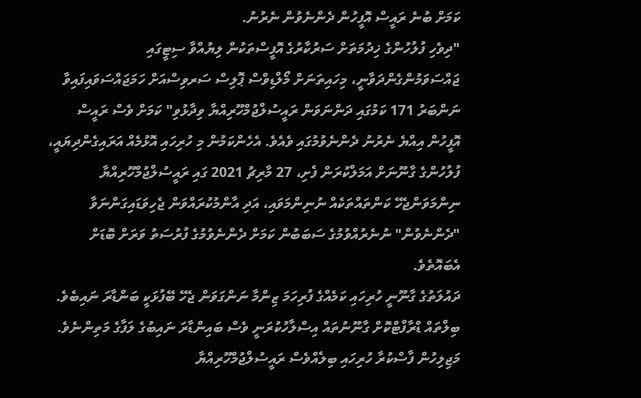ކަމަށް ބުނެ ރައީސް އޮފީހުން ދެންނެވުން ނެރުނު.
"ދިވެހި ފުލުހުންގެ ޚިދުމަތަށް ސަރުކާރުގެ އޮފީސްތަކުން ލިޔުއްވާ ސިޓީގައި ޖައްސަވަމުންގެންދަވާނީ، މިހައިތަނަށް މޯލްޑިވްސް ޕޮލިސް ސަރވިސްއަށް ހަމަޖައްސަވައިފައިވާ ނަންބަރު 171 ކަމުގައި ދަންނަވަން ރައީސުލްޖުމްހޫރިއްޔާ ވިދާޅުވި" ކަމަށް ވެސް ރައީސް އޮފީހުން އިއްޔެ ނެރުނު ދެންނެވުމުގައި ވެއެވެ. އެހެންކަމުން މި ހުރިހައި އޮޅުމެއް އަރައިގެންދިޔައީ، ފުލުހުންގެ ގާނޫނަށް އަމަލްކުރަން ފެށި، 27 މާރިޗު 2021 ގައި ރައީސުލްޖުމްހޫރިއްޔާ ނިންމަވަންޖެހޭ ކަންތައްތަކެއް ނުނިންމަވައި، އަދި އާންމުކުރައްވަން ޖެހިވަޑައިގަންނަވާ "ދެންނެވުން" ނުނެރުއްވުމުގެ ސަބަބުން ކަމަށް ދެންނެވުމުގެ ފުރުސަތު ވަރަށް ބޮޑަށް އެބައޮތެވެ.
ދައުލަތުގެ ގާނޫނީ ހުރިހައި ކަމެއްގެ ފުރިހަމަ ޒިންމާ ނަންގަވަން ޖެހޭ ބޭފުޅަކީ ބަންޑާރަ ނައިބެވެ. ބިލްތައް ޑްރާފްޓްކޮށް ގާނޫނުތައް އިސްލާހުކުރަނީ ވެސް ބައިންޑާރަ ނައިބުގެ ލަފާގެ މަތިންނެވެ. މަޖިލިހުން ފާސްކުރާ ހުރިހައި ބިލެއްވެސް ރައީސުލްޖުމްހޫރިއްޔާ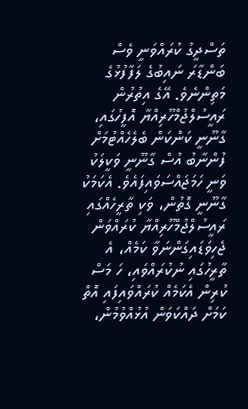ތަސްދީގު ކުރައްވަނީ ވެސް ބަންޑާރަ ނައިބުގެ ލަފާފުޅުގެ މަތިންނެވެ. އޭގެ އިތުރުން ރައީސުލްޖުމްހޫރިއްޔާ އޮފީހުގައި، ގާނޫނީ ކަންކަން ބެލެހެއްޓުމަށް ފުންނާބު އުސް ގާނޫނީ ވަކީލަކު ވަނީ ހަމަޖައްސަވައިފައެވެ. އެކަމަކު ގާނޫނީ ގޮތުން، ވަކި ތާރީހެއްގައި ރައީސުލްޖުމްހޫރިއްޔާ ކުރައްވަން ޖެހިވަޑައިގަންނަވާ ކަމެއް، އެ ތާރީހުގައި ނުކުރައްވައި، ހަ މަސް ކުރިން އެކަމެއް ކުރައްވައިފައި އޮތް ކަމަށް ދައްކަވަން އުޅުއްވުމުން،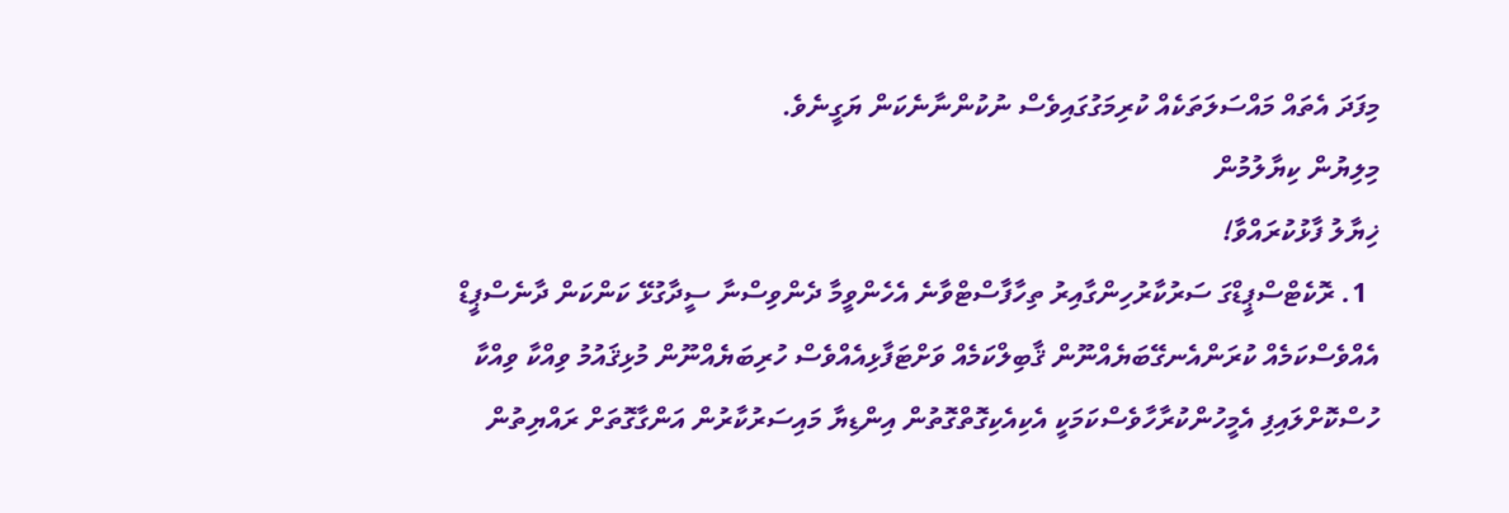މިފަދަ އެތައް މައްސަލަތަކެއް ކުރިމަގުގައިވެސް ނުކުންނާނެކަން ޔަގީނެވެ.
މިލިޔުން ކިޔާލުމުން
ޚިޔާލު ފާޅުކުރައްވާ!
  1. ރޮކެޓްސްޕީޑްގަ ސަރުކާރުހިންގާއިރު ތިހާފާސްޓްވާނެ އެހެންވީމާ ދެންވިސްނާ ސީދާގުޅޭ ކަންކަން ދާނެސްޕީޑް އެއްވެސްކަމެއް ކުރަންއެނގޭބަޔެއްނޫން ޤާބިލްކަމެއް ވަށްޓަފާޅިއެއްވެސް ހުރިބަޔެއްނޫން މުޅިޤައުމު ވިއްކާ ވިއްކާ ހުސްކޮށްލައިފި އެމީހުންކުރާހާވެސްކަމަކީ އެކިއެކިގޮތްގޮތުން އިންޑިޔާ މައިސަރުކާރުން އަންގާގޮތަށް ރައްޔިތުން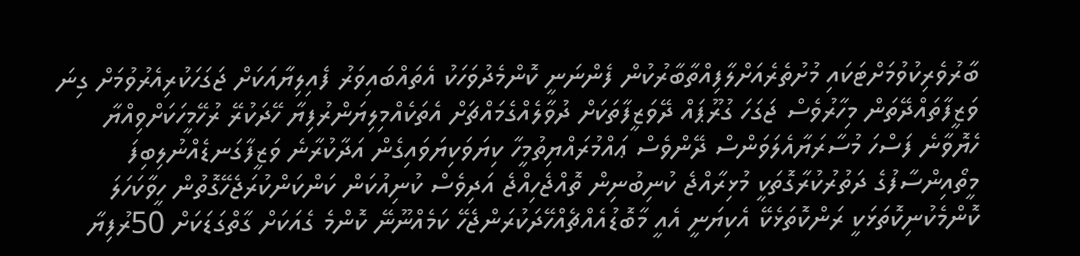ބާރުވެރިކުވުމަށްޓަކައި މުށުތެރެއަށްލާފިއްތާބާރުކުން ފެންނަނީ ކޮންމެދުވަހަކު އެތައްބައިވަރު ފެއިލިޔާއަކަށް ޖަގަހަކުރިއެރުވުމަށް ގިނަ ވަޒީފާތައްދޭތަން މިހާރުވެސް ޖަގަހަ ގުރޫޕައް ދޭވަޒީފާތަކަށް ދުވާލެއްގެމައްޗަށް އެތަކެއްމިލިޔަންރުފިޔާ ހޭދަކުރޭ ރުހޭމީހަކަށްވިއްޔާ ހެޔޮވާނެ ފަސްހަ މުސާރަޔާއެލަވަންސް ދޭންވެސް ޢައްމުރައްޔިތުމީހާ ކިޔަވަކިޔަވައިގެން އަދާކުރާނެ ވަޒީފާގަނޑެއްނުލިބިފަ މީތޯއިންސާފުގެ ދަތުރުކުރާގޮތަކީ މުޅިރާއްޖެ ކުނިބުނިން ތޮއްޖެހިއްޖެ އަދިވެސް ކުނިއުކަން ކަންކަންކުރަޖެހޭގޮތުން ހީވާކަހަލަ ކޮންމެކުނިކޮތަޅަކީ ރަންކޮތަޅެކޭ އެކިޔަނީ އެއީ މާބޮޑުއެއްޗެއްހޭދަކުރަންޖެހޭ ކަމެއްނޫނޭ ކޮންމެ ގެއަކަށް ގާތްގަޑަކަށް 50ރުފިޔާ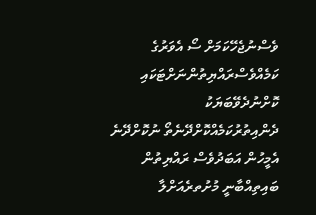ވެސްނުޖެހޭކަމަށް ސޯ އެވަރުގެ ކަމެއްވެސްރައްޔިތުންނަށްޓަކައި ކޮށްނުދެވޭބަޔަކު ދެންއިތުރުކަމެއްކޮށްދޭނެތޯ ނުކޮށްދޭނެ އެމީހުން އަބަދުވެސް ރައްޔިތުން ބައިތިއްބާނީ މުށުތރެއަށްލާ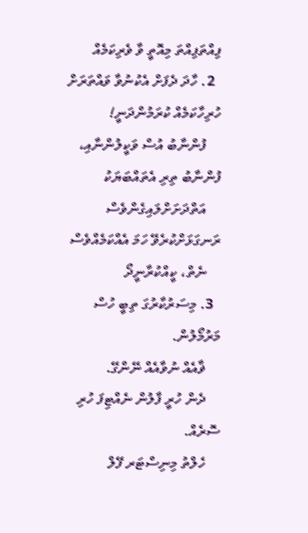ފިއްތަފިއްތަ މިއޮތީ ވާ ވެރިކަމެއް
  2. ހާދަ ދެފަށް އެކުނުވާ ވައްތަރަށް ހުރިހާކަމެއް ކުރަމުންދަނީ!
    ފުންނާބު އުސް ވަކީލުންނާއި، ފުންނާބު ތިރި އެތައްބަޔަކު
    އަތްދަށަށްލައިގެންވެސް ރަނގަޅަށްކުރެވޭ ހަމަ އެއްކަމެއްވެސް
    ނެތް، ކީއްކުރާނީދޯ
  3. މިސަރުކާރުގަ ތިބީ ހުސް މަރުމޯލުން.
    ޥާއެއް ނުވާއެއް ނޭންގޭ.
    ދެން ހުރީ ފާލުން ނެއްޓިފަ ހުރި ސޮރެއް.
    ހެލްތު މިނިސްޓަރ ފޭލް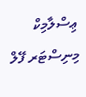ޢިސްލާމިކް މިނިސްޓަރ ފޭލް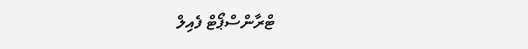ޓްރާންސްޕޯޓް ފެއިލް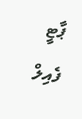ޕާޓީ ފެއިލް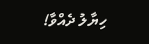ހިޔާލު ދެއްވާ!